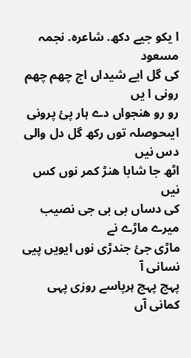ا یکو جیے دکھ. شاعرہ. نجمہ مسعود
کی گل ایے شیداں اج چھم چھم رونی ا یں
رو رو ھنجواں دے ہار پئ پرونی ایںحوصلہ توں رکھ گل دل والی دس نیں
اٹھ جا شابا ھنڑ کمر نوں کس نیں
کی دساں بی بی جی نصیب میرے ماڑے نے
ماڑی جئ جندڑی نوں ایویں پیی نسانی آ
پہج پہج ہرپاسے روزی پہی کمانی آں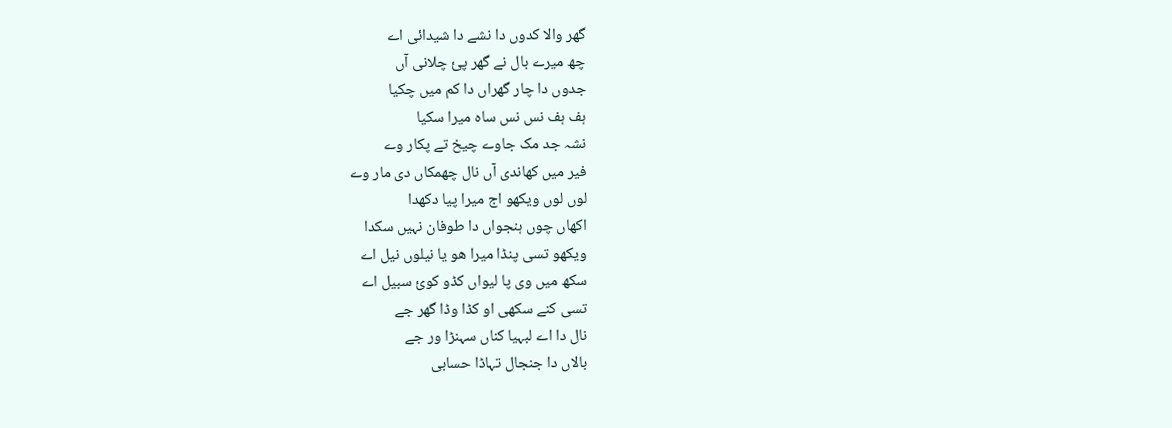گھر والا کدوں دا نشے دا شیدائی اے
چھ میرے بال نے گھر پئ چلانی آں
جدوں دا چار گھراں دا کم میں چکیا
ہف ہف نس نس ساہ میرا سکیا
نشہ جد مک جاوے چیخ تے پکار وے
فیر میں کھاندی آں نال چھمکاں دی مار وے
لوں لوں ویکھو اج میرا پیا دکھدا
اکھاں چوں ہنجواں دا طوفان نہیں سکدا
ویکھو تسی پنڈا میرا ھو یا نیلوں نیل اے
سکھ میں وی پا لیواں کڈو کوئ سبیل اے
تسی کنے سکھی او کڈا وڈا گھر جے
نال دا اے لبہیا کناں سہنڑا ور جے
بالاں دا جنجال تہاڈا حسابی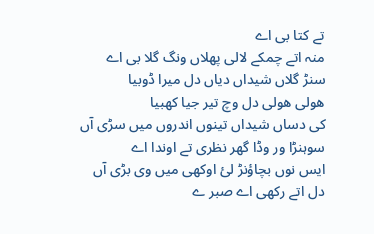تے کتا بی اے
منہ اتے چمکے لالی پھلاں ونگ گلا بی اے
سنڑ گلاں شیداں دیاں دل میرا ڈوبیا
ھولی ھولی دل وچ تیر جیا کھبیا
کی دساں شیداں تینوں اندروں میں سڑی آں
سوہنڑا ور وڈا گھر نظری تے اوندا اے
ایس نوں بچاؤنڑ لئ اوکھی میں وی بڑی آں
دل اتے رکھی اے صبر ے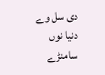دی سل وے
دنیا نوں سامنڑے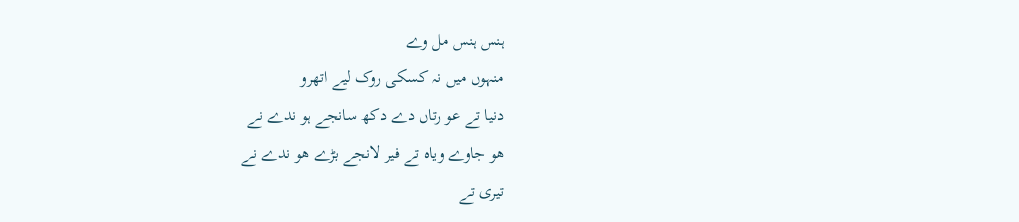ہنس ہنس مل وے
منہوں میں نہ کسکی روک لیے اتھرو
دنیا تے عو رتاں دے دکھ سانجے ہو ندے نے
ھو جاوے ویاہ تے فیر لانجے بڑے ھو ندے نے
تیری تے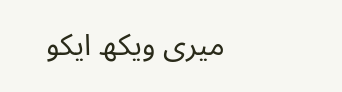میری ویکھ ایکو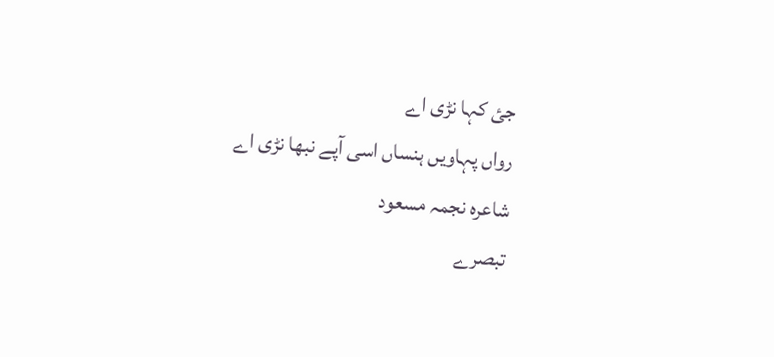جئ کہا نڑی اے
رواں پہاویں ہنساں اسی آپے نبھا نڑی اے
شاعرہ نجمہ مسعود
تبصرے